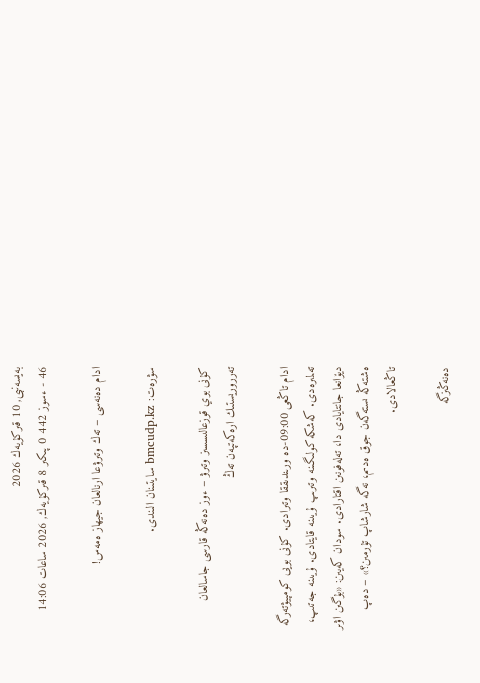بەيسەنبى, 10 قىركۇيەك 2026
46 - ءسوز 442 0 پىكىر 8 قىركۇيەك, 2026 ساعات 14:06

ادام دەنەسى – تەك وتىرۋعا ارنالعان جيھاز ەمەس!

سۋرەت: bmcudp.kz سايتىنان الىندى.

كۇنى بوي قوزعالىسسىز وتىرۋ – ءوز دەنەڭە قارسى جاسالعان تەرروريستىك ارەكەتپەن تەڭ

ادام تاڭعى 09:00-دە ورىندىققا وتىرادى. كۇنى بويى كومپيۋتەرگە تەلمىرەدى. كەشكە كولىگىنە وتىرىپ ۇيىنە قايتادى. ۇيىنە جەتىپ، ديۆانعا جانتايادى دا، تەلەفونىن اقتارادى. سودان كەيىن: «بۇگىن اۋىر ەشتەڭە ىستەگەن جوق ەدىم، نەگە شارشاپ تۇرمىن؟» – دەپ تاڭعالادى.

دەنەڭىزگە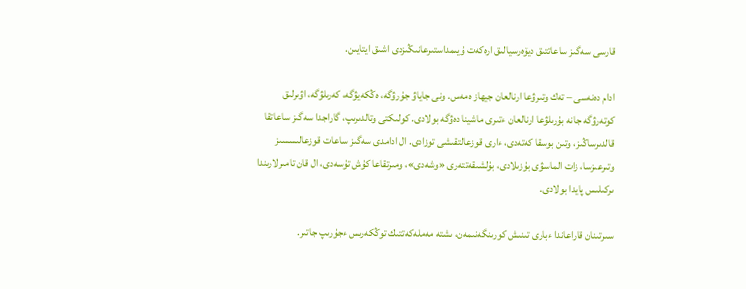قارسى سەگىز ساعاتتىق ديۆەرسيالىق ارەكەت ۇيىمداستىرعانىڭىزدى اشىق ايتايىن.

ادام دەنەسى – تەك وتىرۋعا ارنالعان جيھاز ەمەس. ونى جاياۋ جۇرۋگە، ەڭكەيۋگە، كەرىلۋگە، اۋىرلىق كوتەرۋگە جانە بۇرىلۋعا ارنالعان ءتىرى ماشينا دەۋگە بولادى. كولىكتى وتالدىرىپ، گاراجدا سەگىز ساعاتقا قالدىرساڭىز، وتىن بوسقا كەتەدى، ءارى قوزعالتقىشى توزادى. ال ادامدى سەگىز ساعات قوزعالىسسىز وتىرعىزسا، زات الماسۋى بۇزىلادى، بۇلشىقەتتەرى «وشەدى»، ومىرتقاعا كۇش تۇسەدى، ال قان تامىرلارىندا ىركىلىس پايدا بولادى.

سىرتىنان قاراعاندا ءبارى تىنىش كورىنگەنىمەن، ىشتە مەملەكەتتىك توڭكەرىس ءجۇرىپ جاتىر.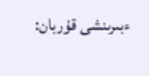ءبىرىنشى قۇربان: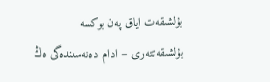بۇلشىقەت اياق پەن بوكسە بۇلشىقەتتەرى – ادام دەنەسىندەگى ەڭ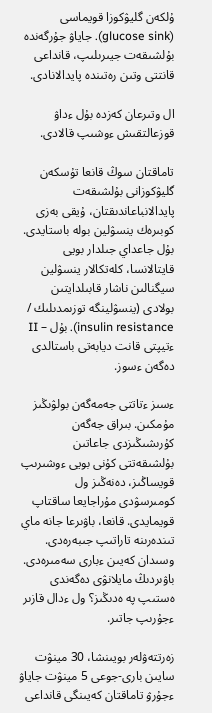ۇلكەن گليۋكوزا قويماسى (glucose sink). جاياۋ جۇرگەندە بۇلشىقەت جيىرىلىپ، قانداعى قانتتى وتىن رەتىندە پايدالانادى.

ال وتىرعان كەزدە بۇل ءداۋ قوزعالتقىش ءوشىپ قالادى.

تاماقتان سوڭ قانعا تۇسكەن گليۋكوزانى بۇلشىقەت پايدالانباعاندىقتان، ۇيقى بەزى كوبىرەك ينسۋلين بولە باستايدى. بۇل جاعداي جىلدار بويى قايتالانسا، كلەتكالار ينسۋلين سيگنالىن ناشار قابىلدايتىن بولادى (ينسۋلينگە توزىمدىلىك / insulin resistance). بۇل – II ءتيپتى قانت ديابەتى باستالدى دەگەن ءسوز.

ءسىز ءتاتتى جەمەگەن بولۋىڭىز مۇمكىن. بىراق جەگەن كۇرىشىڭىزدى جاعاتىن بۇلشىقەتتى كۇنى بويى ءوشىرىپ قويساڭىز، دەنەڭىز ول كومىرسۋدى مۇراجايعا ساقتاپ قويمايدى. قانعا، باۋىرعا جانە ماي تىندەرىنە تاراتىپ جىبەرەدى. وسىدان كەيىن ءبارى سەمىرەدى. باۋىردىڭ مايلانۋى دەگەندى ەستىپ پە ەدىڭىز؟ ول ءدال قازىر ءجۇرىپ جاتىر.

زەرتتەۋلەر بويىنشا، 30 مينۋت سايىن بارى-جوعى 5 مينۋت جاياۋ ءجۇرۋ تاماقتان كەيىنگى قانداعى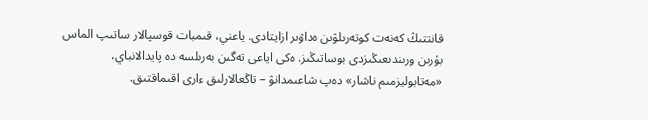قانتتىڭ كەنەت كوتەرىلۋىن ەداۋىر ازايتادى. ياعني، قىمبات قوسپالار ساتىپ الماس بۇرىن ورىندىعىڭىزدى بوساتىڭىز. ەكى اياعى تەگىن بەرىلسە دە پايدالانباي، «مەتابوليزمىم ناشار» دەپ شاعىمدانۋ – تاڭعالارلىق ءارى اقىماقتىق.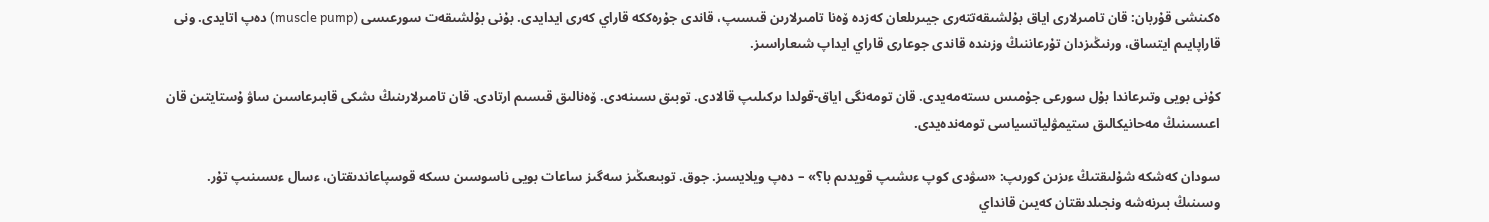ەكىنشى قۇربان: قان تامىرلارى اياق بۇلشىقەتتەرى جيىرىلعان كەزدە ۆەنا تامىرلارىن قىسىپ، قاندى جۇرەككە قاراي كەرى ايدايدى. بۇنى بۇلشىقەت سورعىسى (muscle pump) دەپ اتايدى. ونى قاراپايىم ايتساق، ورنىڭىزدان تۇرعاننىڭ وزىندە قاندى جوعارى قاراي ايداپ شىعاراسىز.

كۇنى بويى وتىرعاندا بۇل سورعى جۇمىس ىستەمەيدى. قان تومەنگى اياق-قولدا ىركىلىپ قالادى. توبىق ىسىنەدى. ۆەنالىق قىسىم ارتادى. قان تامىرلارىنىڭ ىشكى قابىرعاسىن ساۋ ۇستايتىن قان اعىسىنىڭ مەحانيكالىق ستيمۋلياتسياسى تومەندەيدى.

سودان كەشكە شۇلىقتىڭ ءىزىن كورىپ: «سۋدى كوپ ءىشىپ قويدىم با؟» – دەپ ويلايسىز. جوق. توبىعىڭىز سەگىز ساعات بويى ناسوسىن ىسكە قوسپاعاندىقتان، ءسال ءىسىنىپ تۇر. وسىنىڭ بىرنەشە ونجىلدىقتان كەيىن قانداي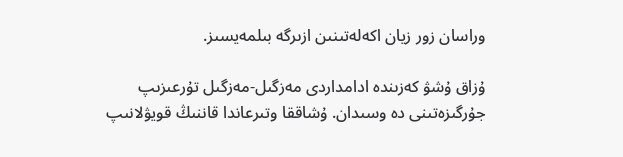وراسان زور زيان اكەلەتىنىن ازىرگە بىلمەيسىز.

ۇزاق ۇشۋ كەزىندە ادامداردى مەزگىل-مەزگىل تۇرعىزىپ جۇرگىزەتىنى دە وسىدان. ۇشاققا وتىرعاندا قاننىڭ قويۋلانىپ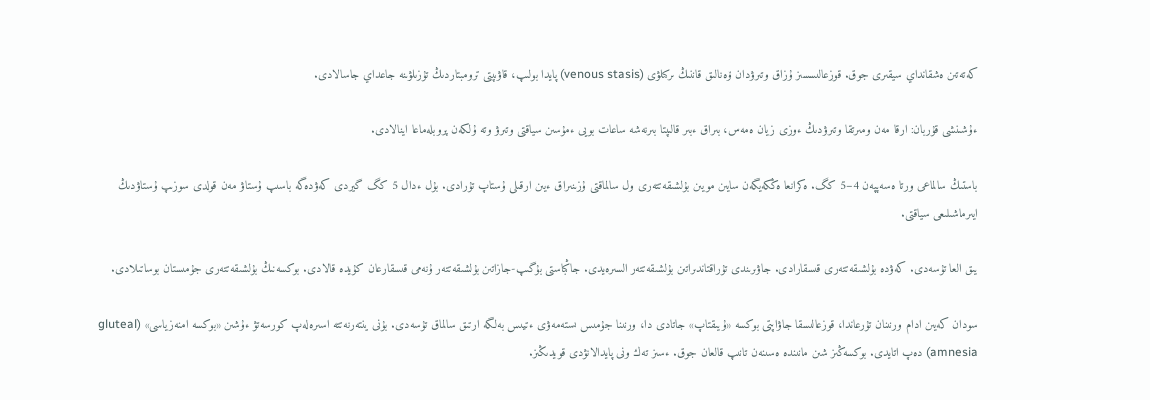كەتەتىن ەشقانداي سيقىرى جوق. قوزعالىسسىز ۇزاق وتىرۋدان ۆەنالىق قاننىڭ ىركىلۋى (venous stasis) پايدا بولىپ، قاۋىپتى ترومبتاردىڭ تۇزىلۋىنە جاعداي جاسالادى.

ءۇشىنشى قۇربان: ارقا مەن ومىرتقا وتىرۋدىڭ ءوزى زيان ەمەس، بىراق ءبىر قالىپتا بىرنەشە ساعات بويى ءمۇسىن سياقتى وتىرۋ وتە ۇلكەن پروبلەماعا اينالادى.

باستىڭ سالماعى ورتا ەسەپپەن 4–5 كگ. ەكرانعا ەڭكەيگەن سايىن مويىن بۇلشىقەتتەرى ول سالماقتى ۇزىنىراق ءيىن ارقىلى ۇستاپ تۇرادى. بۇل ءدال 5 كگ گيردى كەۋدەگە باسىپ ۇستاۋ مەن قولدى سوزىپ ۇستاۋدىڭ ايىرماشىلىعى سياقتى.

يىق العا تۇسەدى. كەۋدە بۇلشىقەتتەرى قىسقارادى. جاۋىرىندى تۇراقتاندىراتىن بۇلشىقەتتەر السىرەيدى. جاڭباستى بۇگىپ-جازاتىن بۇلشىقەتتەر ۇنەمى قىسقارعان كۇيدە قالادى. بوكسەنىڭ بۇلشىقەتتەرى جۇمىستان بوساتىلادى.

سودان كەيىن ادام ورنىنان تۇرعاندا، قوزعالىسقا جاۋاپتى بوكسە «ۇيىقتاپ» جاتادى دا، ورنىنا جۇمىس ىستەمەۋى ءتيىس بەلگە ارتىق سالماق تۇسەدى. بۇنى ينتەرنەتتە اسىرەلەپ كورسەتۋ ءۇشىن «بوكسە امنەزياسى» (gluteal amnesia) دەپ اتايدى. بوكسەڭىز شىن مانىندە ەسىنەن تانىپ قالعان جوق. ءسىز تەك ونى پايدالانۋدى قويدىڭىز.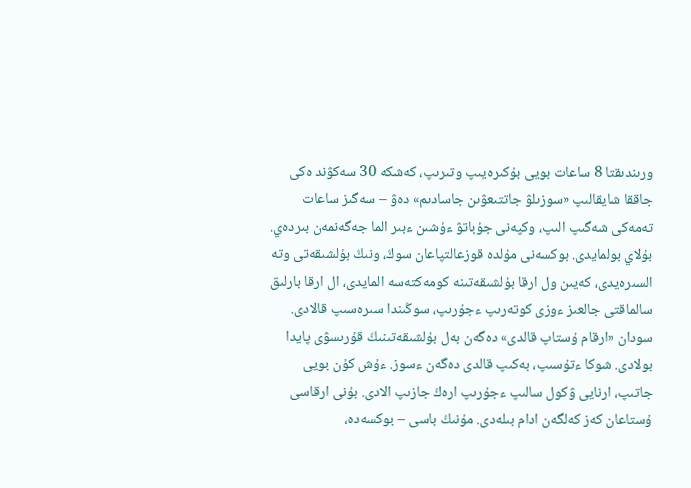ورىندىقتا 8 ساعات بويى بۇكىرەيىپ وتىرىپ، كەشكە 30 سەكۋند ەكى جاققا شايقالىپ «سوزىلۋ جاتتىعۋىن جاسادىم» دەۋ – سەگىز ساعات تەمەكى شەگىپ الىپ، وكپەنى جۇباتۋ ءۇشىن ءبىر الما جەگەنمەن بىردەي. بۇلاي بولمايدى. بوكسەنى مۇلدە قوزعالتپاعان سوڭ، ونىڭ بۇلشىقەتى وتە السىرەيدى، كەيىن ول ارقا بۇلشىقەتىنە كومەكتەسە المايدى، ال ارقا بارلىق سالماقتى جالعىز ءوزى كوتەرىپ ءجۇرىپ، سوڭىندا سىرەسىپ قالادى. سودان «ارقام ۇستاپ قالدى» دەگەن بەل بۇلشىقەتىنىڭ قۇرىسۋى پايدا بولادى. شوكا ءتۇسىپ، بەكىپ قالدى دەگەن ءسوز. ءۇش كۇن بويى جاتىپ، ارنايى ۋكول سالىپ ءجۇرىپ ارەڭ جازىپ الادى. بۇنى ارقاسى ۇستاعان كەز كەلگەن ادام بىلەدى. مۇنىڭ باسى – بوكسەدە،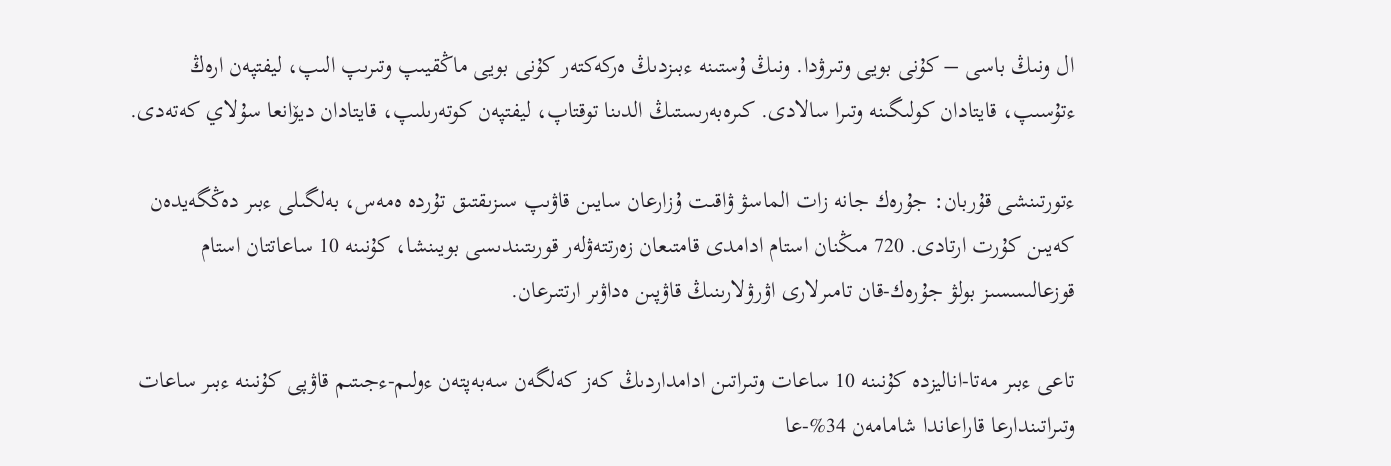ال ونىڭ باسى – كۇنى بويى وتىرۋدا. ونىڭ ۇستىنە ءبىزدىڭ ەركەكتەر كۇنى بويى ماڭقيىپ وتىرىپ الىپ، ليفتپەن ارەڭ ءتۇسىپ، قايتادان كولىگىنە وتىرا سالادى. كىرەبەرىستىڭ الدىنا توقتاپ، ليفتپەن كوتەرىلىپ، قايتادان ديۆانعا سۇلاي كەتەدى.

ءتورتىنشى قۇربان: جۇرەك جانە زات الماسۋ ۋاقىت ۇزارعان سايىن قاۋىپ سىزىقتىق تۇردە ەمەس، بەلگىلى ءبىر دەڭگەيدەن كەيىن كۇرت ارتادى. 720 مىڭنان استام ادامدى قامتىعان زەرتتەۋلەر قورىتىندىسى بويىنشا، كۇنىنە 10 ساعاتتان استام قوزعالىسسىز بولۋ جۇرەك-قان تامىرلارى اۋرۋلارىنىڭ قاۋپىن ەداۋىر ارتتىرعان.

تاعى ءبىر مەتا-اناليزدە كۇنىنە 10 ساعات وتىراتىن ادامداردىڭ كەز كەلگەن سەبەپتەن ءولىم-ءجىتىم قاۋپى كۇنىنە ءبىر ساعات وتىراتىندارعا قاراعاندا شامامەن 34%-عا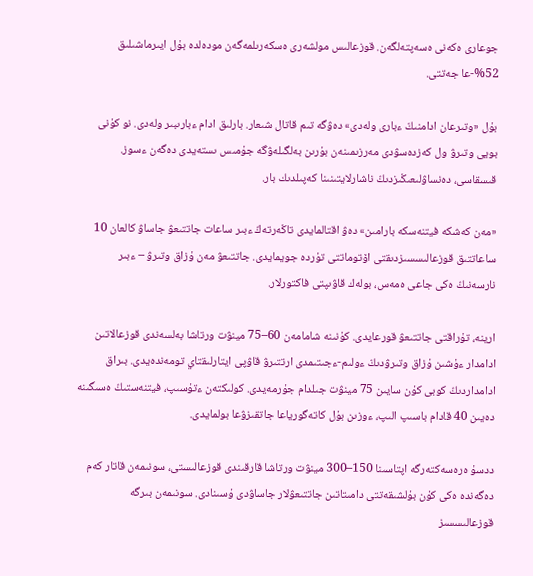جوعارى ەكەنى ەسەپتەلگەن. قوزعالىس مولشەرى ەسكەرىلمەگەن مودەلدە بۇل ايىرماشىلىق 52%-عا جەتتى.

بۇل «وتىرعان ادامنىڭ ءبارى ولەدى» دەۋگە تىم قاتال شىعار. بارلىق ادام ءبارىبىر ولەدى. نو كۇنى بويى وتىرۋ ول كەزدەسۋدى مەرزىمىنەن بۇرىن بەلگىلەۋگە جۇمىس ىستەيدى دەگەن ءسوز. قىسقاسى، دەنساۋلىعىڭىزدىڭ ناشارلايتىنىنا كەپىلدىك بار.

«مەن كەشكە فيتنەسكە بارامىن» دەۋ اقتالمايدى تاڭەرتەڭ ءبىر ساعات جاتتىعۋ جاساۋ كالعان 10 ساعاتتىق قوزعالىسسىزدىقتى اۆتوماتتى تۇردە جويمايدى. جاتتىعۋ مەن ۇزاق وتىرۋ – ءبىر نارسەنىڭ ەكى جاعى ەمەس، بولەك قاۋىپتى فاكتورلار.

ارينە، تۇراقتى جاتتىعۋ قورعايدى. كۇنىنە شامامەن 60–75 مينۋت ورتاشا بەلسەندى قوزعالاتىن ادامدار ءۇشىن ۇزاق وتىرۋدىڭ ءولىم-ءجىتىمدى ارتتىرۋ قاۋپى ايتارلىقتاي تومەندەيدى. بىراق ادامداردىڭ كوبى كۇن سايىن 75 مينۋت جىلدام جۇرمەيدى. كولىكتەن ءتۇسىپ، فيتنەستىڭ ەسىگىنە دەيىن 40 قادام باسىپ الىپ، ءوزىن بۇل كاتەگورياعا جاتقىزۋعا بولمايدى.

ددسۇ ەرەسەكتەرگە اپتاسىنا 150–300 مينۋت ورتاشا قارقىندى قوزعالىستى، سونىمەن قاتار كەم دەگەندە ەكى كۇن بۇلشىقەتتى دامىتاتىن جاتتىعۋلار جاساۋدى ۇسىنادى. سونىمەن بىرگە قوزعالىسسىز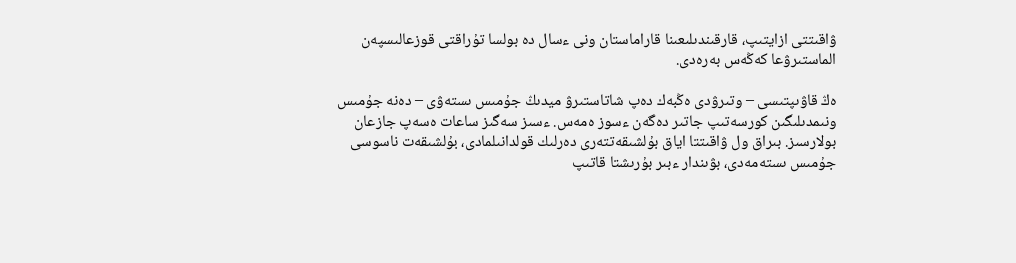ۋاقىتتى ازايتىپ، قارقىندىلىعىنا قاراماستان ونى ءسال دە بولسا تۇراقتى قوزعالىسپەن الماستىرۋعا كەڭەس بەرەدى.

ەڭ قاۋىپتىسى – وتىرۋدى ەڭبەك دەپ شاتاستىرۋ ميدىڭ جۇمىس ىستەۋى – دەنە جۇمىس ونىمدىلىگىن كورسەتىپ جاتىر دەگەن ءسوز ەمەس. ءسىز سەگىز ساعات ەسەپ جازعان بولارسىز. بىراق ول ۋاقىتتا اياق بۇلشىقەتتەرى دەرلىك قولدانىلمادى، بۇلشىقەت ناسوسى جۇمىس ىستەمەدى، بۋىندار ءبىر بۇرىشتا قاتىپ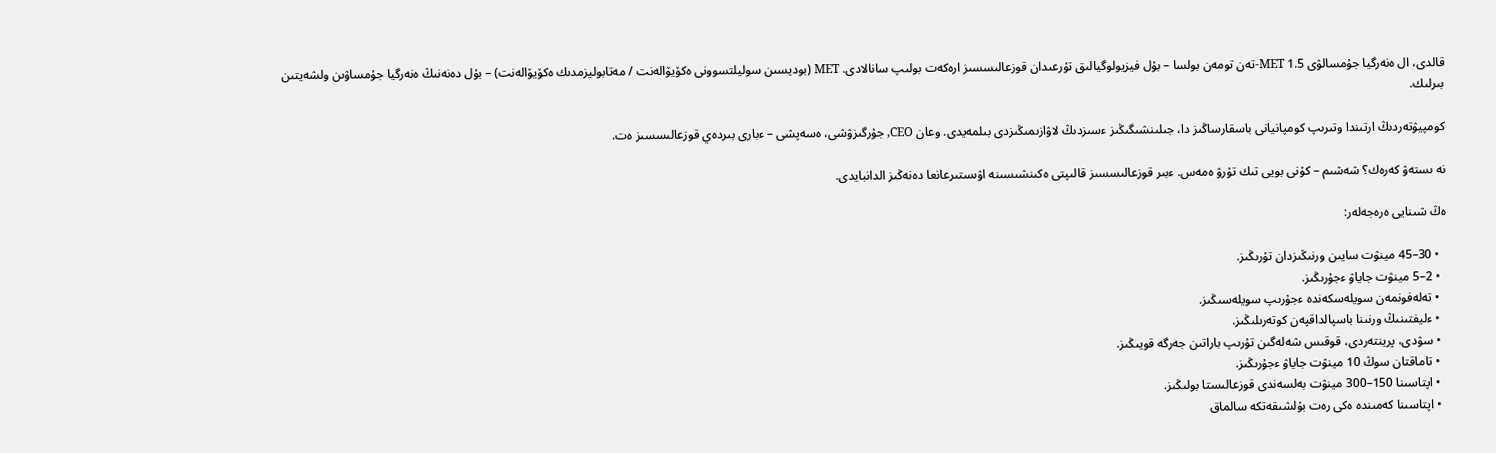قالدى، ال ەنەرگيا جۇمسالۋى 1.5 MET-تەن تومەن بولسا – بۇل فيزيولوگيالىق تۇرعىدان قوزعالىسسىز ارەكەت بولىپ سانالادى. MET (بوديسىن سوليلتسوونى ەكۆيۆالەنت / مەتابوليزمدىك ەكۆيۆالەنت) – بۇل دەنەنىڭ ەنەرگيا جۇمساۋىن ولشەيتىن بىرلىك.

كومپيۋتەردىڭ ارتىندا وتىرىپ كومپانيانى باسقارساڭىز دا، جىلىنشىگىڭىز ءسىزدىڭ لاۋازىمىڭىزدى بىلمەيدى. وعان CEO, جۇرگىزۋشى، ەسەپشى – ءبارى بىردەي قوزعالىسسىز ەت.

نە ىستەۋ كەرەك؟ شەشىم – كۇنى بويى تىك تۇرۋ ەمەس. ءبىر قوزعالىسسىز قالىپتى ەكىنشىسىنە اۋىستىرعانعا دەنەڭىز الدانبايدى.

ەڭ شىنايى ەرەجەلەر:

  • 30–45 مينۋت سايىن ورنىڭىزدان تۇرىڭىز.
  • 2–5 مينۋت جاياۋ ءجۇرىڭىز.
  • تەلەفونمەن سويلەسكەندە ءجۇرىپ سويلەسىڭىز.
  • ءليفتىنىڭ ورنىنا باسپالداقپەن كوتەرىلىڭىز.
  • سۋدى، پرينتەردى، قوقىس شەلەگىن تۇرىپ باراتىن جەرگە قويىڭىز.
  • تاماقتان سوڭ 10 مينۋت جاياۋ ءجۇرىڭىز.
  • اپتاسىنا 150–300 مينۋت بەلسەندى قوزعالىستا بولىڭىز.
  • اپتاسىنا كەمىندە ەكى رەت بۇلشىقەتكە سالماق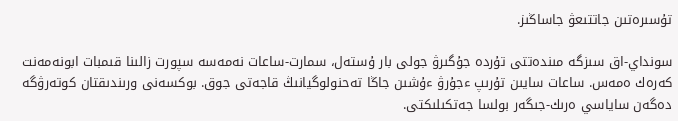تۇسىرەتىن جاتتىعۋ جاساڭىز.

سونداي-اق سىزگە مىندەتتى تۇردە جۇگىرۋ جولى بار ۇستەل، سمارت-ساعات نەمەسە سپورت زالىنا قىمبات ابونەمەنت كەرەك ەمەس. ساعات سايىن تۇرىپ ءجۇرۋ ءۇشىن جاڭا تەحنولوگيانىڭ قاجەتى جوق. بوكسەنى ورىندىقتان كوتەرۋگە دەگەن ساياسي ەرىك-جىگەر بولسا جەتكىلىكتى.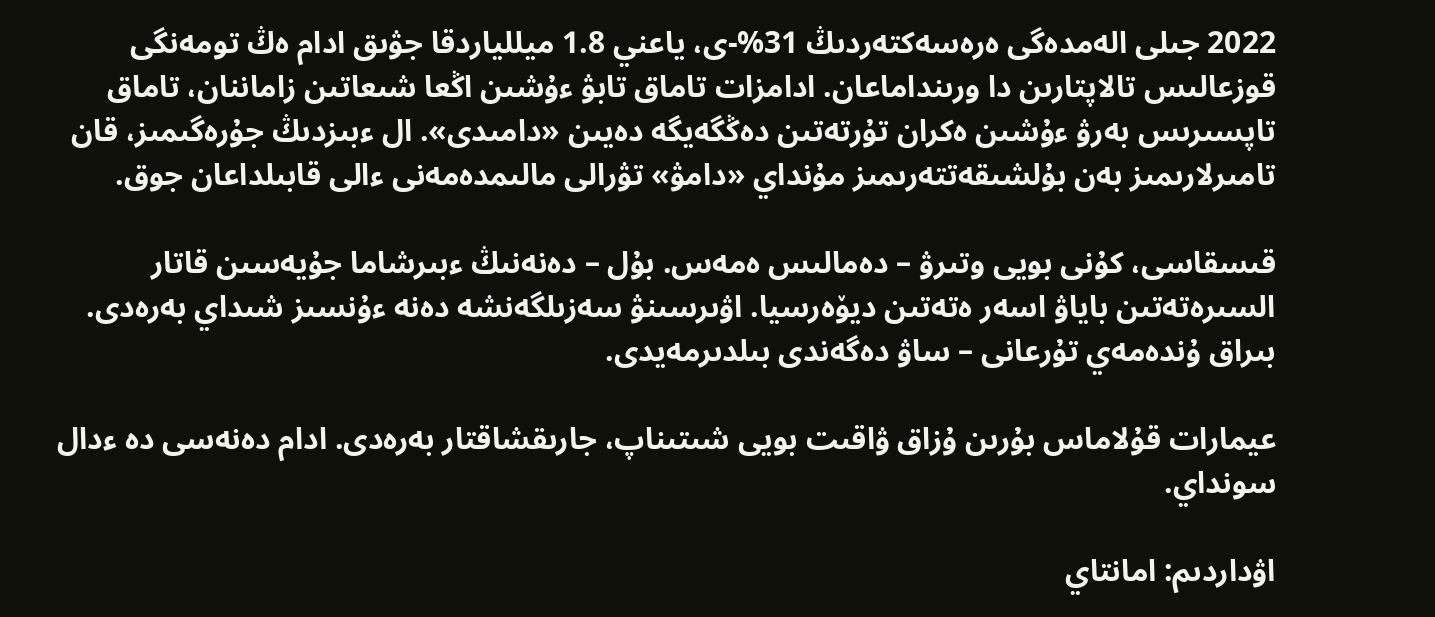2022 جىلى الەمدەگى ەرەسەكتەردىڭ 31%-ى، ياعني 1.8 ميللياردقا جۋىق ادام ەڭ تومەنگى قوزعالىس تالاپتارىن دا ورىنداماعان. ادامزات تاماق تابۋ ءۇشىن اڭعا شىعاتىن زاماننان، تاماق تاپسىرىس بەرۋ ءۇشىن ەكران تۇرتەتىن دەڭگەيگە دەيىن «دامىدى». ال ءبىزدىڭ جۇرەگىمىز، قان تامىرلارىمىز بەن بۇلشىقەتتەرىمىز مۇنداي «دامۋ» تۋرالى مالىمدەمەنى ءالى قابىلداعان جوق.

قىسقاسى، كۇنى بويى وتىرۋ – دەمالىس ەمەس. بۇل – دەنەنىڭ ءبىرشاما جۇيەسىن قاتار السىرەتەتىن باياۋ اسەر ەتەتىن ديۆەرسيا. اۋىرسىنۋ سەزىلگەنشە دەنە ءۇنسىز شىداي بەرەدى. بىراق ۇندەمەي تۇرعانى – ساۋ دەگەندى بىلدىرمەيدى.

عيمارات قۇلاماس بۇرىن ۇزاق ۋاقىت بويى شىتىناپ، جارىقشاقتار بەرەدى. ادام دەنەسى دە ءدال سونداي.

اۋداردىم: امانتاي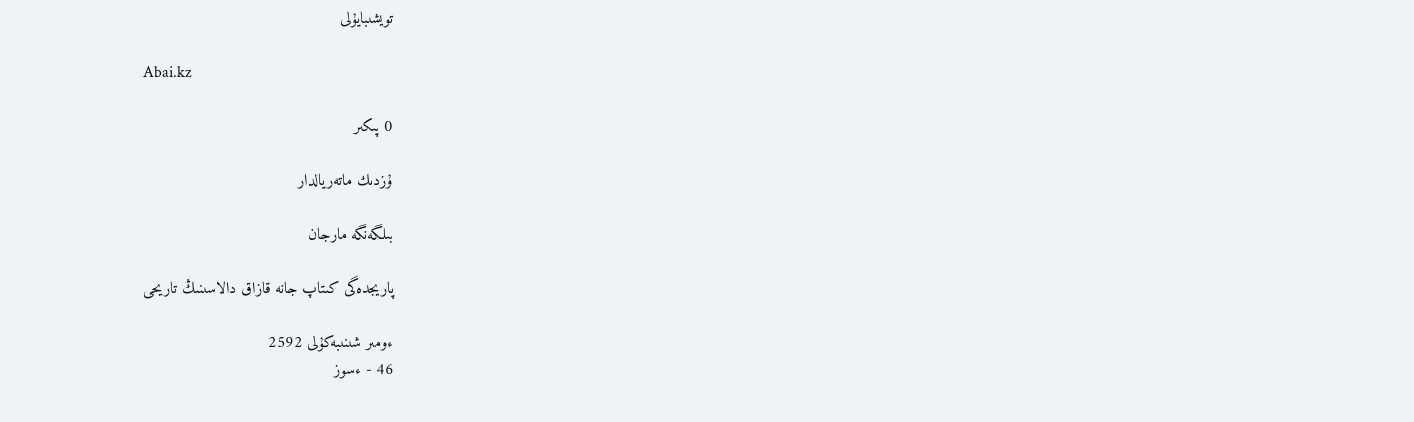تويشىبايۇلى

Abai.kz

0 پىكىر

ۇزدىك ماتەريالدار

بىلگەنگە مارجان

پاريجدەگى كىتاپ جانە قازاق دالاسىنىڭ تاريحى

ءومىر شىنىبەكۇلى 2592
46 - ءسوز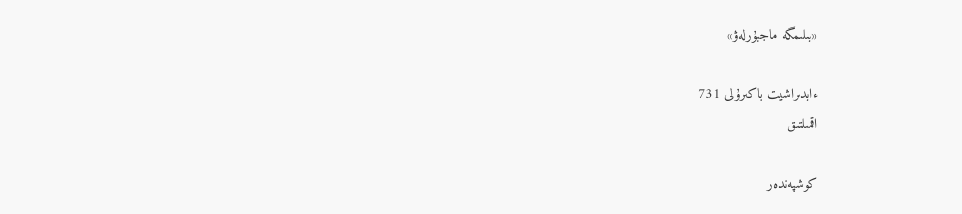«بىلىمگە ماجبۇرلەۋ»

ءابدىراشيت باكىرۇلى 731
اقمىلتىق

كوشپەندەر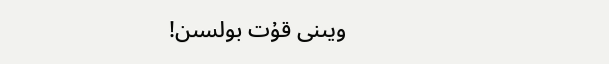ويىنى قۇت بولسىن!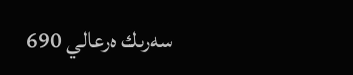سەرىك ەرعالي 690